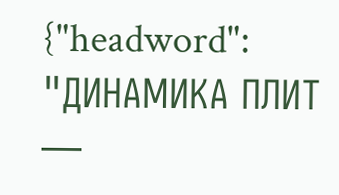{"headword": "ДИНАМИКА ПЛИТ —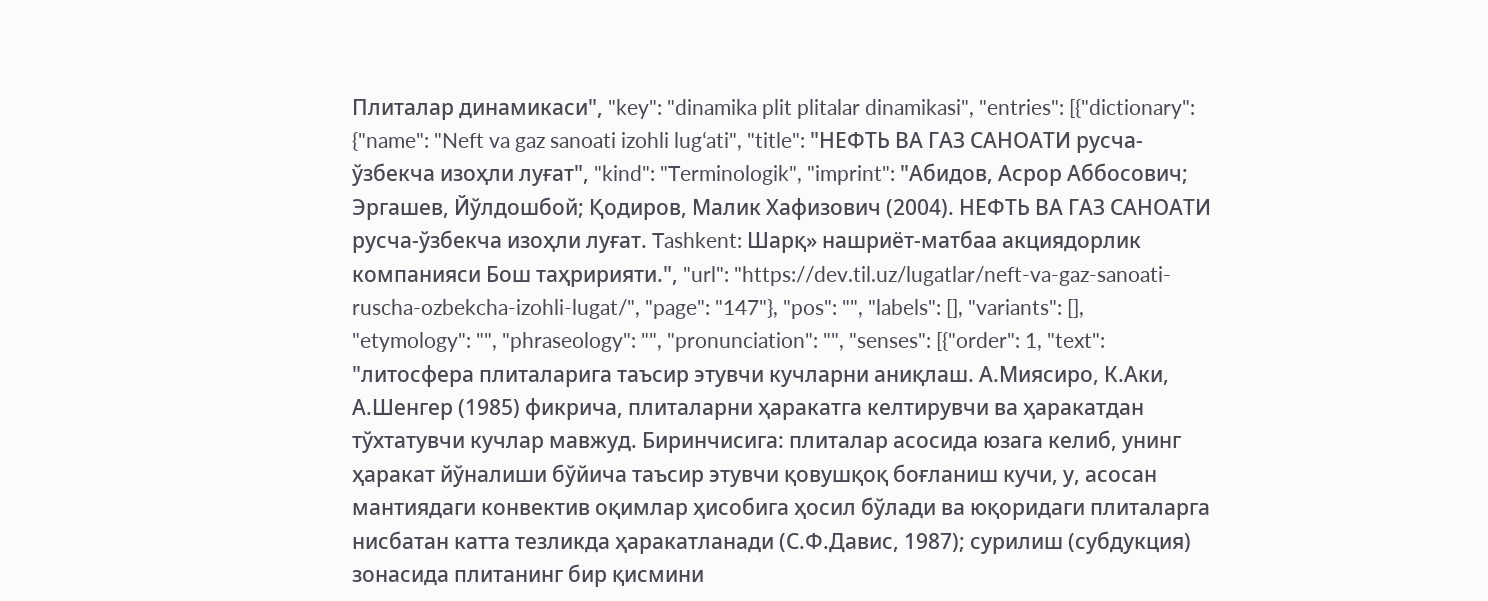Плиталар динамикаси", "key": "dinamika plit plitalar dinamikasi", "entries": [{"dictionary": {"name": "Neft va gaz sanoati izohli lugʻati", "title": "НЕФТЬ ВА ГАЗ САНОАТИ русча-ўзбекча изоҳли луғат", "kind": "Terminologik", "imprint": "Абидов, Асрор Аббосович; Эргашев, Йўлдошбой; Қодиров, Малик Хафизович (2004). НЕФТЬ ВА ГАЗ САНОАТИ русча-ўзбекча изоҳли луғат. Tashkent: Шарқ» нашриёт-матбаа акциядорлик компанияси Бош таҳририяти.", "url": "https://dev.til.uz/lugatlar/neft-va-gaz-sanoati-ruscha-ozbekcha-izohli-lugat/", "page": "147"}, "pos": "", "labels": [], "variants": [], "etymology": "", "phraseology": "", "pronunciation": "", "senses": [{"order": 1, "text": "литосфера плиталарига таъсир этувчи кучларни аниқлаш. А.Миясиро, К.Аки, А.Шенгер (1985) фикрича, плиталарни ҳаракатга келтирувчи ва ҳаракатдан тўхтатувчи кучлар мавжуд. Биринчисига: плиталар асосида юзага келиб, унинг ҳаракат йўналиши бўйича таъсир этувчи қовушқоқ боғланиш кучи, у, асосан мантиядаги конвектив оқимлар ҳисобига ҳосил бўлади ва юқоридаги плиталарга нисбатан катта тезликда ҳаракатланади (С.Ф.Давис, 1987); сурилиш (субдукция) зонасида плитанинг бир қисмини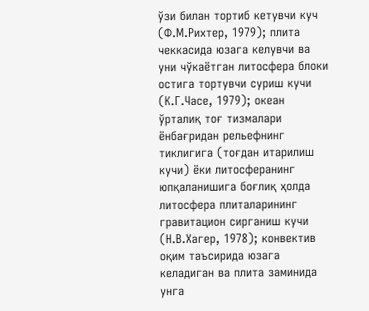ўзи билан тортиб кетувчи куч (Ф.М.Рихтер, 1979); плита чеккасида юзага келувчи ва уни чўкаётган литосфера блоки остига тортувчи суриш кучи (К.Г.Часе, 1979); океан ўрталиқ тоғ тизмалари ёнбағридан рельефнинг тиклигига (тоғдан итарилиш кучи) ёки литосферанинг юпқаланишига боғлиқ ҳолда литосфера плиталарининг гравитацион сирганиш кучи (Н.В.Хагер, 1978); конвектив оқим таъсирида юзага келадиган ва плита заминида унга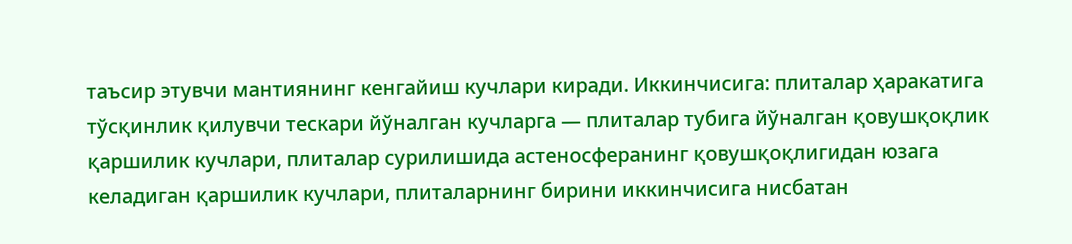таъсир этувчи мантиянинг кенгайиш кучлари киради. Иккинчисига: плиталар ҳаракатига тўсқинлик қилувчи тескари йўналган кучларга — плиталар тубига йўналган қовушқоқлик қаршилик кучлари, плиталар сурилишида астеносферанинг қовушқоқлигидан юзага келадиган қаршилик кучлари, плиталарнинг бирини иккинчисига нисбатан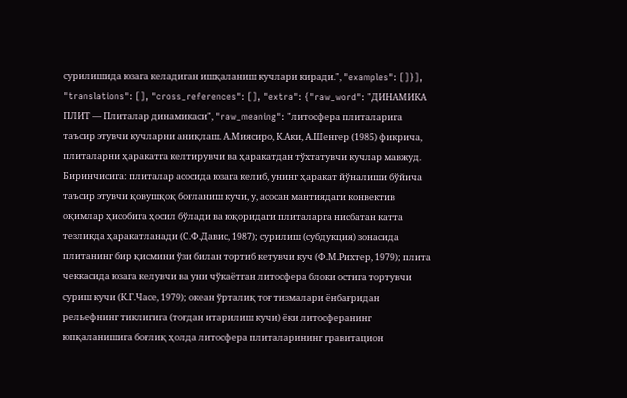сурилишида юзага келадиган ишқаланиш кучлари киради.", "examples": []}], "translations": [], "cross_references": [], "extra": {"raw_word": "ДИНАМИКА ПЛИТ — Плиталар динамикаси", "raw_meaning": "литосфера плиталарига таъсир этувчи кучларни аниқлаш. А.Миясиро, К.Аки, А.Шенгер (1985) фикрича, плиталарни ҳаракатга келтирувчи ва ҳаракатдан тўхтатувчи кучлар мавжуд. Биринчисига: плиталар асосида юзага келиб, унинг ҳаракат йўналиши бўйича таъсир этувчи қовушқоқ боғланиш кучи, у, асосан мантиядаги конвектив оқимлар ҳисобига ҳосил бўлади ва юқоридаги плиталарга нисбатан катта тезликда ҳаракатланади (С.Ф.Давис, 1987); сурилиш (субдукция) зонасида плитанинг бир қисмини ўзи билан тортиб кетувчи куч (Ф.М.Рихтер, 1979); плита чеккасида юзага келувчи ва уни чўкаётган литосфера блоки остига тортувчи суриш кучи (К.Г.Часе, 1979); океан ўрталиқ тоғ тизмалари ёнбағридан рельефнинг тиклигига (тоғдан итарилиш кучи) ёки литосферанинг юпқаланишига боғлиқ ҳолда литосфера плиталарининг гравитацион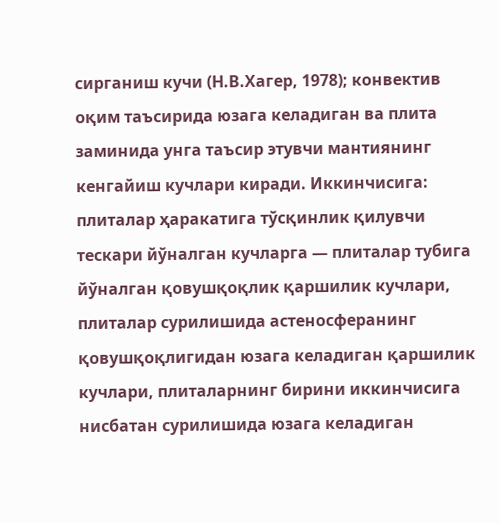сирганиш кучи (Н.В.Хагер, 1978); конвектив оқим таъсирида юзага келадиган ва плита заминида унга таъсир этувчи мантиянинг кенгайиш кучлари киради. Иккинчисига: плиталар ҳаракатига тўсқинлик қилувчи тескари йўналган кучларга — плиталар тубига йўналган қовушқоқлик қаршилик кучлари, плиталар сурилишида астеносферанинг қовушқоқлигидан юзага келадиган қаршилик кучлари, плиталарнинг бирини иккинчисига нисбатан сурилишида юзага келадиган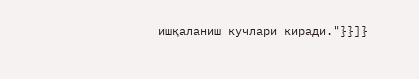ишқаланиш кучлари киради."}}]}